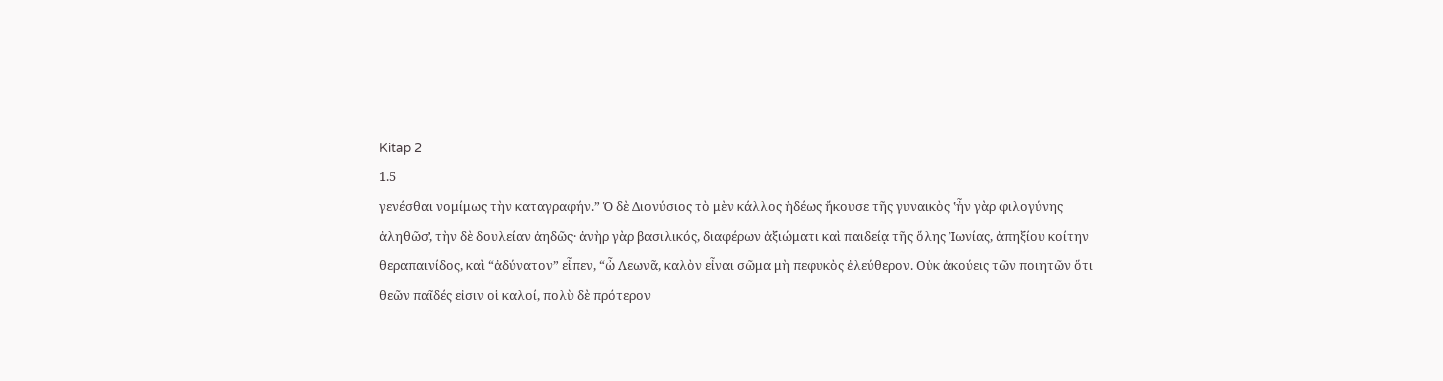Kitap 2
1.5
γενέσθαι νομίμως τὴν καταγραφήν.” Ὁ δὲ Διονύσιος τὸ μὲν κάλλος ἡδέως ἤκουσε τῆς γυναικὸς ʽἦν γὰρ φιλογύνης ἀληθῶσ̓, τὴν δὲ δουλείαν ἀηδῶς· ἀνὴρ γὰρ βασιλικός, διαφέρων ἀξιώματι καὶ παιδείᾳ τῆς ὅλης Ἰωνίας, ἀπηξίου κοίτην θεραπαινίδος, καὶ “ἀδύνατον” εἶπεν, “ὦ Λεωνᾶ, καλὸν εἶναι σῶμα μὴ πεφυκὸς ἐλεύθερον. Οὐκ ἀκούεις τῶν ποιητῶν ὅτι θεῶν παῖδές εἰσιν οἱ καλοί, πολὺ δὲ πρότερον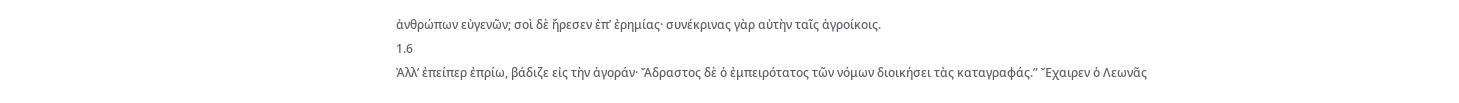ἀνθρώπων εὐγενῶν; σοὶ δὲ ἤρεσεν ἐπ’ ἐρημίας· συνέκρινας γὰρ αὐτὴν ταῖς ἀγροίκοις.
1.6
Ἀλλ’ ἐπείπερ ἐπρίω, βάδιζε εἰς τὴν ἀγοράν· Ἄδραστος δὲ ὁ ἐμπειρότατος τῶν νόμων διοικήσει τὰς καταγραφάς.” Ἔχαιρεν ὁ Λεωνᾶς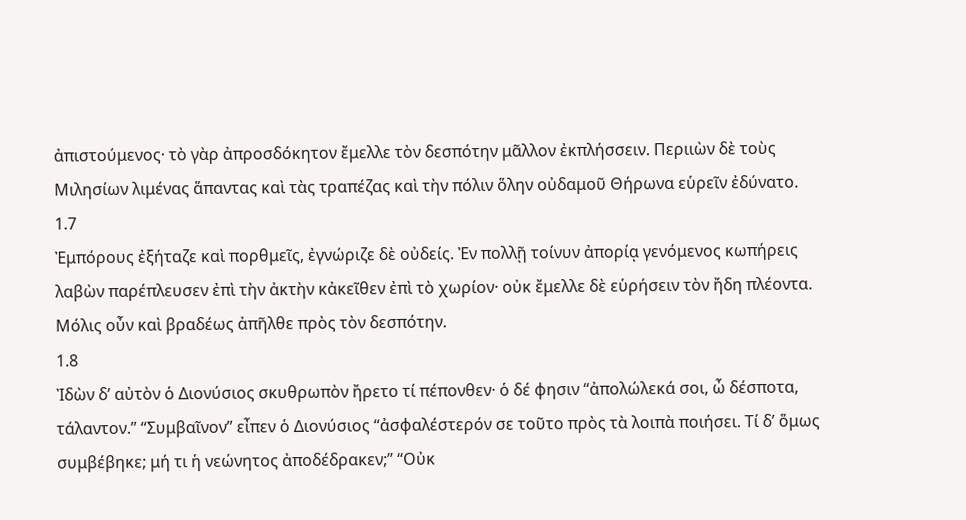ἀπιστούμενος· τὸ γὰρ ἀπροσδόκητον ἔμελλε τὸν δεσπότην μᾶλλον ἐκπλήσσειν. Περιιὼν δὲ τοὺς Μιλησίων λιμένας ἅπαντας καὶ τὰς τραπέζας καὶ τὴν πόλιν ὅλην οὐδαμοῦ Θήρωνα εὑρεῖν ἐδύνατο.
1.7
Ἐμπόρους ἐξήταζε καὶ πορθμεῖς, ἐγνώριζε δὲ οὐδείς. Ἐν πολλῇ τοίνυν ἀπορίᾳ γενόμενος κωπήρεις λαβὼν παρέπλευσεν ἐπὶ τὴν ἀκτὴν κἀκεῖθεν ἐπὶ τὸ χωρίον· οὐκ ἔμελλε δὲ εὑρήσειν τὸν ἤδη πλέοντα. Μόλις οὖν καὶ βραδέως ἀπῆλθε πρὸς τὸν δεσπότην.
1.8
Ἰδὼν δ’ αὐτὸν ὁ Διονύσιος σκυθρωπὸν ἤρετο τί πέπονθεν· ὁ δέ φησιν “ἀπολώλεκά σοι, ὦ δέσποτα, τάλαντον.” “Συμβαῖνον” εἶπεν ὁ Διονύσιος “ἀσφαλέστερόν σε τοῦτο πρὸς τὰ λοιπὰ ποιήσει. Τί δ’ ὅμως συμβέβηκε; μή τι ἡ νεώνητος ἀποδέδρακεν;” “Οὐκ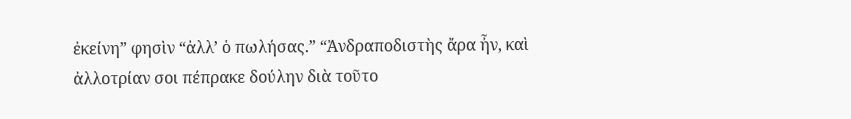ἐκείνη” φησὶν “ἀλλ’ ὁ πωλήσας.” “Ἀνδραποδιστὴς ἄρα ἦν, καὶ ἀλλοτρίαν σοι πέπρακε δούλην διὰ τοῦτο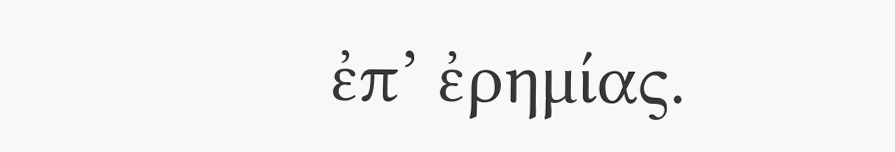ἐπ’ ἐρημίας.